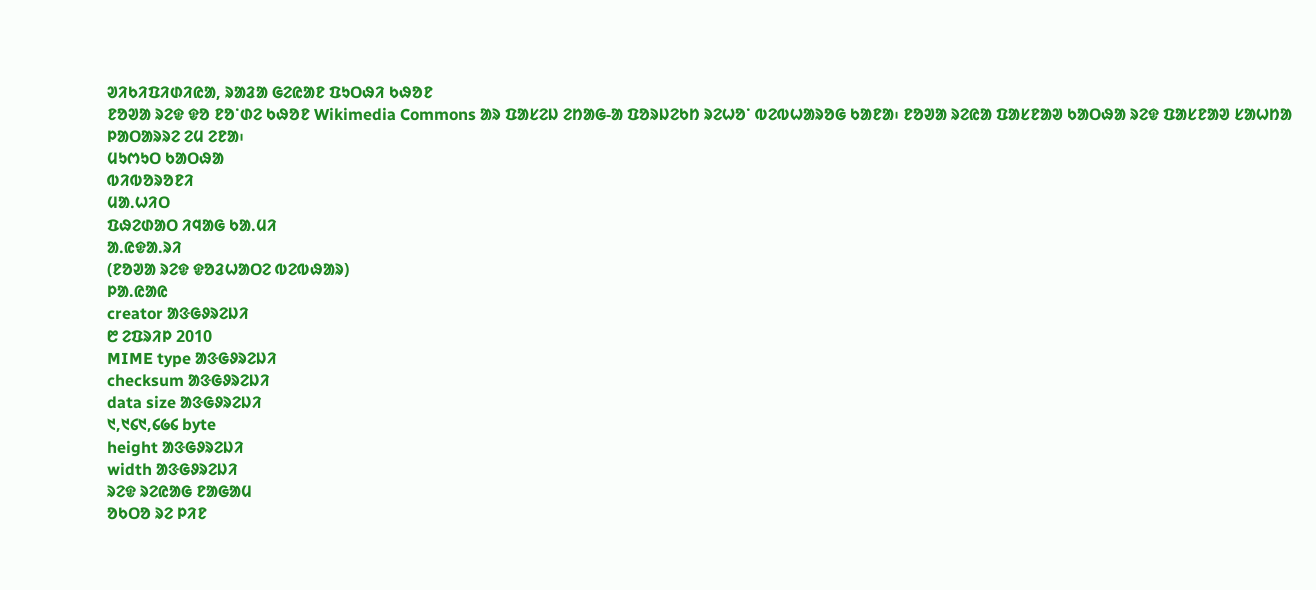ᱣᱤᱠᱤᱯᱤᱰᱤᱭᱟ, ᱨᱟᱲᱟ ᱜᱮᱭᱟᱱ ᱯᱩᱛᱷᱤ ᱠᱷᱚᱱ
ᱱᱚᱣᱟ ᱨᱮᱫ ᱫᱚ ᱱᱚᱸᱰᱮ ᱠᱷᱚᱱ Wikimedia Commons ᱟᱨ ᱯᱟᱥᱮᱡ ᱮᱴᱟᱜ-ᱟ ᱯᱚᱨᱡᱮᱠᱴ ᱨᱮᱦᱚᱸ ᱵᱮᱵᱦᱟᱨᱚᱜ ᱠᱟᱱᱟ᱾ ᱱᱚᱣᱟ ᱨᱮᱭᱟ ᱯᱟᱥᱱᱟᱣ ᱠᱟᱛᱷᱟ ᱨᱮᱫ ᱯᱟᱥᱱᱟᱣ ᱥᱟᱦᱴᱟ ᱞᱟᱛᱟᱨᱨᱮ ᱮᱢ ᱮᱱᱟ᱾
ᱢᱩᱬᱩᱛ ᱠᱟᱛᱷᱟ
ᱵᱤᱵᱚᱨᱚᱱᱤ
ᱢᱟᱹᱦᱤᱛ
ᱯᱷᱮᱰᱟᱛ ᱤᱧᱟᱜ ᱠᱟᱹᱢᱤ
ᱟᱹᱭᱫᱟᱹᱨᱤ
(ᱱᱚᱣᱟ ᱨᱮᱫ ᱫᱚᱲᱦᱟᱛᱮ ᱵᱮᱵᱷᱟᱨ)
ᱞᱟ.ᱭᱟᱭ
creator ᱟᱝᱜᱽᱨᱮᱡᱤ
᱘ ᱮᱯᱨᱤᱞ 2010
MIME type ᱟᱝᱜᱽᱨᱮᱡᱤ
checksum ᱟᱝᱜᱽᱨᱮᱡᱤ
data size ᱟᱝᱜᱽᱨᱮᱡᱤ
᱑,᱑᱔᱑,᱔᱙᱔ byte
height ᱟᱝᱜᱽᱨᱮᱡᱤ
width ᱟᱝᱜᱽᱨᱮᱡᱤ
ᱨᱮᱫ ᱨᱮᱭᱟᱜ ᱱᱟᱜᱟᱢ
ᱚᱠᱛᱚ ᱨᱮ ᱞᱤᱱ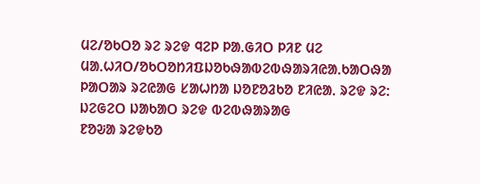ᱢᱮ/ᱚᱠᱛᱚ ᱨᱮ ᱨᱮᱫ ᱧᱮᱞ ᱞᱟᱹᱜᱤᱛ ᱞᱤᱱ ᱢᱮ
ᱢᱟᱹᱦᱤᱛ/ᱚᱠᱛᱚᱴᱤᱯᱡᱚᱠᱷᱟᱵᱮᱵᱷᱟᱨᱤᱭᱟᱹᱠᱟᱛᱷᱟ
ᱞᱟᱛᱟᱨ ᱨᱮᱭᱟᱜ ᱥᱟᱦᱴᱟ ᱡᱚᱱᱚᱲᱠᱚ ᱱᱤᱭᱟᱹ ᱨᱮᱫ ᱨᱮ:
ᱡᱮᱜᱮᱛ ᱡᱟᱠᱟᱛ ᱨᱮᱫ ᱵᱮᱵᱷᱟᱨᱟᱜ
ᱱᱚᱶᱟ ᱨᱮᱫᱠᱚ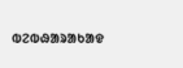ᱵᱮᱵᱷᱟᱨᱟᱠᱟᱫ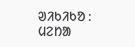ᱣᱤᱠᱤᱠᱚ :
ᱢᱮᱴᱟ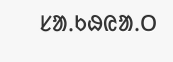ᱥᱟᱹᱠᱷᱭᱟᱹᱛ